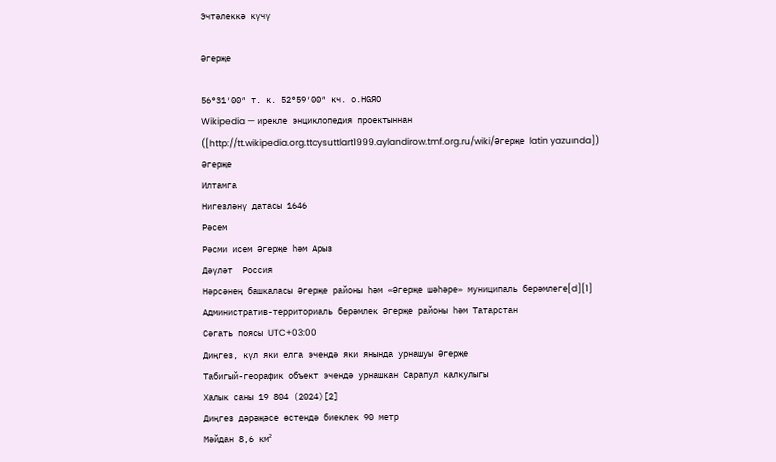Эчтәлеккә күчү

Әгерҗе

56°31′00″ т. к. 52°59′00″ кч. о.HGЯO
Wikipedia — ирекле энциклопедия проектыннан ([http://tt.wikipedia.org.ttcysuttlart1999.aylandirow.tmf.org.ru/wiki/Әгерҗе latin yazuında])
Әгерҗе
Илтамга
Нигезләнү датасы 1646
Рәсем
Рәсми исем Әгерҗе һәм Арыз
Дәүләт  Россия
Нәрсәнең башкаласы Әгерҗе районы һәм «Әгерҗе шәһәре» муниципаль берәмлеге[d][1]
Административ-территориаль берәмлек Әгерҗе районы һәм Татарстан
Сәгать поясы UTC+03:00
Диңгез, күл яки елга эчендә яки янында урнашуы Әгерҗе
Табигый-георафик объект эчендә урнашкан Сарапул калкулыгы
Халык саны 19 804 (2024)[2]
Диңгез дәрәҗәсе өстендә биеклек 90 метр
Мәйдан 8,6 км²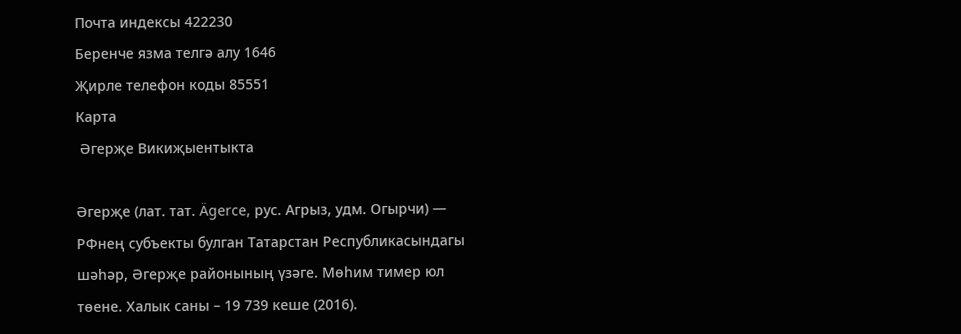Почта индексы 422230
Беренче язма телгә алу 1646
Җирле телефон коды 85551
Карта
 Әгерҗе Викиҗыентыкта

Әгерҗе (лат. тат. Ägerce, рус. Агрыз, удм. Огырчи) — РФнең субъекты булган Татарстан Республикасындагы шәһәр, Әгерҗе районының үзәге. Мөһим тимер юл төене. Халык саны – 19 739 кеше (2016).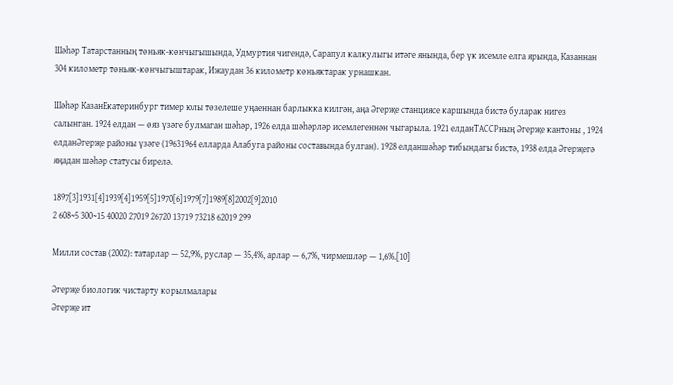Шәһәр Татарстанның төньяк-көнчыгышында, Удмуртия чигендә, Сарапул калкулыгы итәге янында, бер үк исемле елга ярында, Казаннан 304 километр төньяк-көнчыгыштарак, Ижаудан 36 километр көньяктарак урнашкан.

Шәһәр КазанЕкатеринбург тимер юлы төзелеше уңаеннан барлыкка килгән, аңа Әгерҗе станциясе каршында бистә буларак нигез салынган. 1924 елдан — өяз үзәге булмаган шәһәр, 1926 елда шәһәрләр исемлегеннән чыгарыла. 1921 елданТАССРның Әгерҗе кантоны , 1924 елданӘгерҗе районы үзәге (19631964 елларда Алабуга районы составында булган). 1928 елданшәһәр тибындагы бистә, 1938 елда Әгерҗегә яңадан шәһәр статусы бирелә.

1897[3]1931[4]1939[4]1959[5]1970[6]1979[7]1989[8]2002[9]2010
2 608~5 300~15 40020 27019 26720 13719 73218 62019 299

Милли состав (2002): татарлар — 52,9%, руслар — 35,4%, арлар — 6,7%, чирмешләр — 1,6%.[10]

Әгерҗе биологик чистарту корылмалары
Әгерҗе ит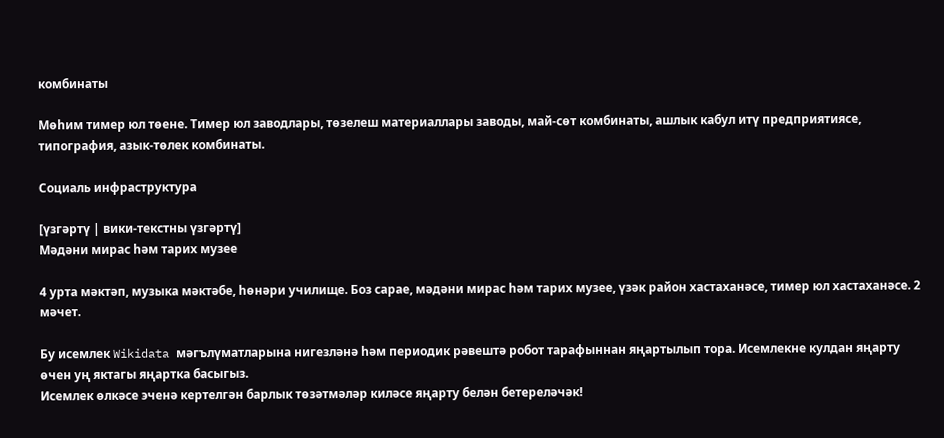комбинаты

Мөһим тимер юл төене. Тимер юл заводлары, төзелеш материаллары заводы, май-сөт комбинаты, ашлык кабул итү предприятиясе, типография, азык-төлек комбинаты.

Социаль инфраструктура

[үзгәртү | вики-текстны үзгәртү]
Мәдәни мирас һәм тарих музее

4 урта мәктәп, музыка мәктәбе, һөнәри училище. Боз сарае, мәдәни мирас һәм тарих музее, үзәк район хастаханәсе, тимер юл хастаханәсе. 2 мәчет.

Бу исемлек Wikidata мәгълүматларына нигезләнә һәм периодик рәвештә робот тарафыннан яңартылып тора. Исемлекне кулдан яңарту өчен уң яктагы яңартка басыгыз.
Исемлек өлкәсе эченә кертелгән барлык төзәтмәләр киләсе яңарту белән бетереләчәк!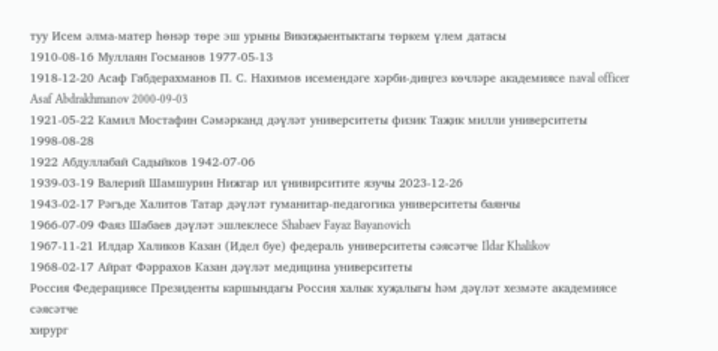туу Исем әлма-матер һөнәр төре эш урыны Викиҗыентыктагы төркем үлем датасы
1910-08-16 Муллаян Госманов 1977-05-13
1918-12-20 Асаф Габдерахманов П. С. Нахимов исемендәге хәрби-диңгез көчләре академиясе naval officer Asaf Abdrakhmanov 2000-09-03
1921-05-22 Камил Мостафин Сәмәрканд дәүләт университеты физик Таҗик милли университеты 1998-08-28
1922 Абдуллабай Садыйков 1942-07-06
1939-03-19 Валерий Шамшурин Нижгар ил үнивирситите язучы 2023-12-26
1943-02-17 Рәгъде Халитов Татар дәүләт гуманитар-педагогика университеты баянчы
1966-07-09 Фаяз Шабаев дәүләт эшлеклесе Shabaev Fayaz Bayanovich
1967-11-21 Илдар Халиков Казан (Идел буе) федераль университеты сәясәтче Ildar Khalikov
1968-02-17 Айрат Фәррахов Казан дәүләт медицина университеты
Россия Федерациясе Президенты каршындагы Россия халык хуҗалыгы һәм дәүләт хезмәте академиясе
сәясәтче
хирург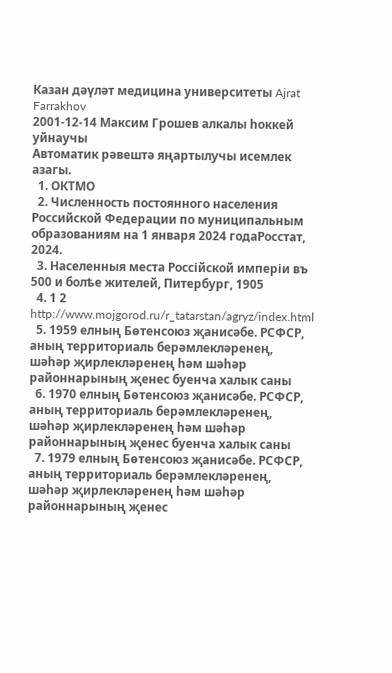Казан дәүләт медицина университеты Ajrat Farrakhov
2001-12-14 Максим Грошев алкалы һоккей уйнаучы
Автоматик рәвештә яңартылучы исемлек азагы.
  1. ОКТМО
  2. Численность постоянного населения Российской Федерации по муниципальным образованиям на 1 января 2024 годаРосстат, 2024.
  3. Населенныя места Россійской имперіи въ 500 и болѣе жителей, Питербург, 1905
  4. 1 2 http://www.mojgorod.ru/r_tatarstan/agryz/index.html
  5. 1959 елның Бөтенсоюз җанисәбе. РСФСР, аның территориаль берәмлекләренең, шәһәр җирлекләренең һәм шәһәр районнарының җенес буенча халык саны
  6. 1970 елның Бөтенсоюз җанисәбе. РСФСР, аның территориаль берәмлекләренең, шәһәр җирлекләренең һәм шәһәр районнарының җенес буенча халык саны
  7. 1979 елның Бөтенсоюз җанисәбе. РСФСР, аның территориаль берәмлекләренең, шәһәр җирлекләренең һәм шәһәр районнарының җенес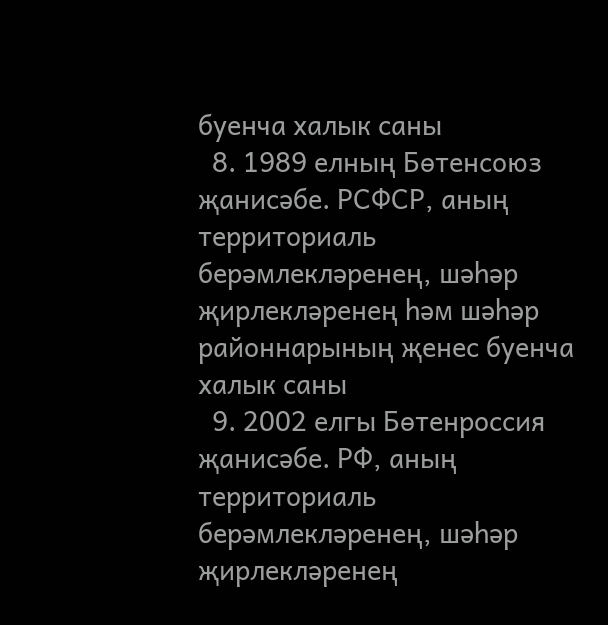буенча халык саны
  8. 1989 елның Бөтенсоюз җанисәбе. РСФСР, аның территориаль берәмлекләренең, шәһәр җирлекләренең һәм шәһәр районнарының җенес буенча халык саны
  9. 2002 елгы Бөтенроссия җанисәбе. РФ, аның территориаль берәмлекләренең, шәһәр җирлекләренең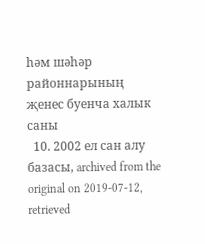һәм шәһәр районнарының җенес буенча халык саны
  10. 2002 ел сан алу базасы, archived from the original on 2019-07-12, retrieved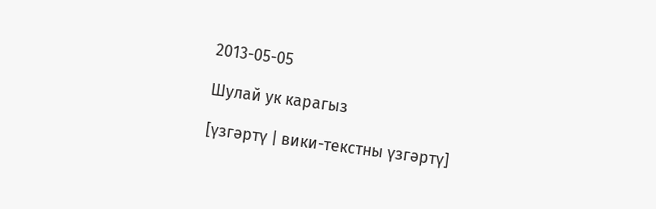2013-05-05

Шулай ук карагыз

[үзгәртү | вики-текстны үзгәртү]